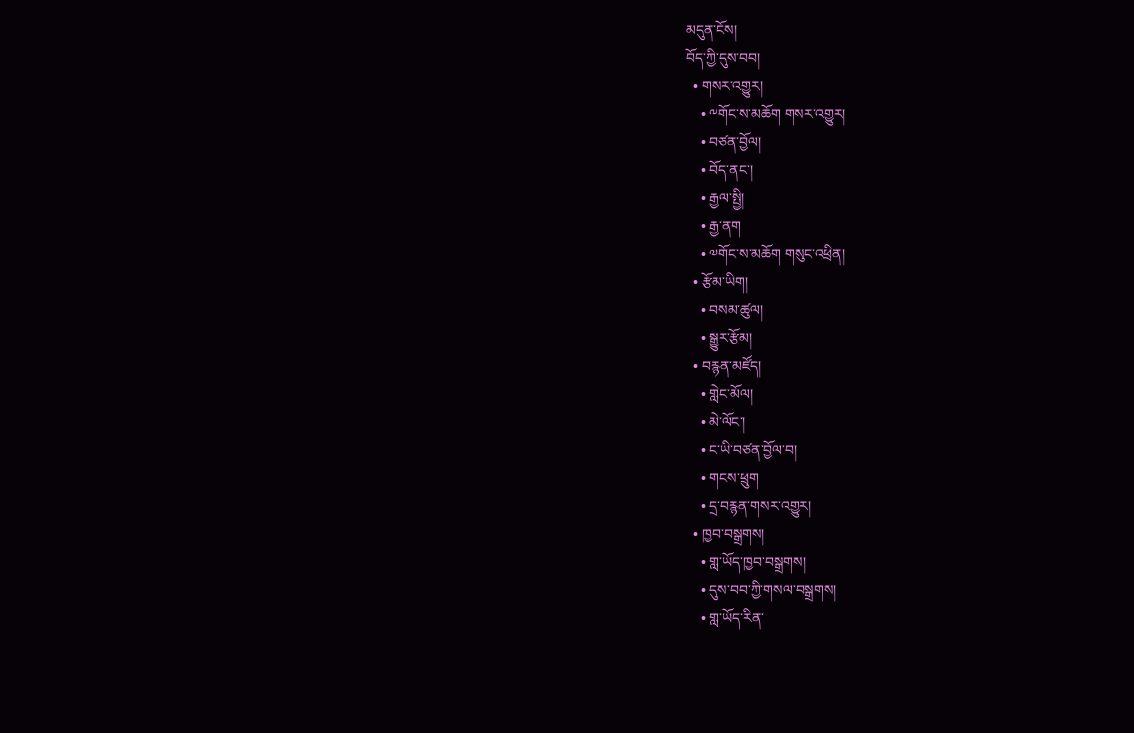མདུན་ངོས།
བོད་ཀྱི་དུས་བབ།
  • གསར་འགྱུར།
    • ༸གོང་ས་མཆོག གསར་འགྱུར།
    • བཙན་བྱོལ།
    • བོད་ནང་།
    • རྒྱལ་སྤྱི།
    • རྒྱ་ནག
    • ༧གོང་ས་མཆོག གསུང་འཕྲིན།
  • རྩོམ་ཡིག།
    • བསམ་ཚུལ།
    • སྒྱུར་རྩོམ།
  • བརྙན་མཛོད།
    • གླེང་མོལ།
    • མེ་ལོང་།
    • ང་ཡི་བཙན་བྱོལ་བ།
    • གངས་ཕྲུག
    • དྲ་བརྙན་གསར་འགྱུར།
  • ཁྱབ་བསྒྲགས།
    • གླ་ཡོད་ཁྱབ་བསྒྲགས།
    • དུས་བབ་ཀྱི་གསལ་བསྒྲགས།
    • གླ་ཡོད་རིན་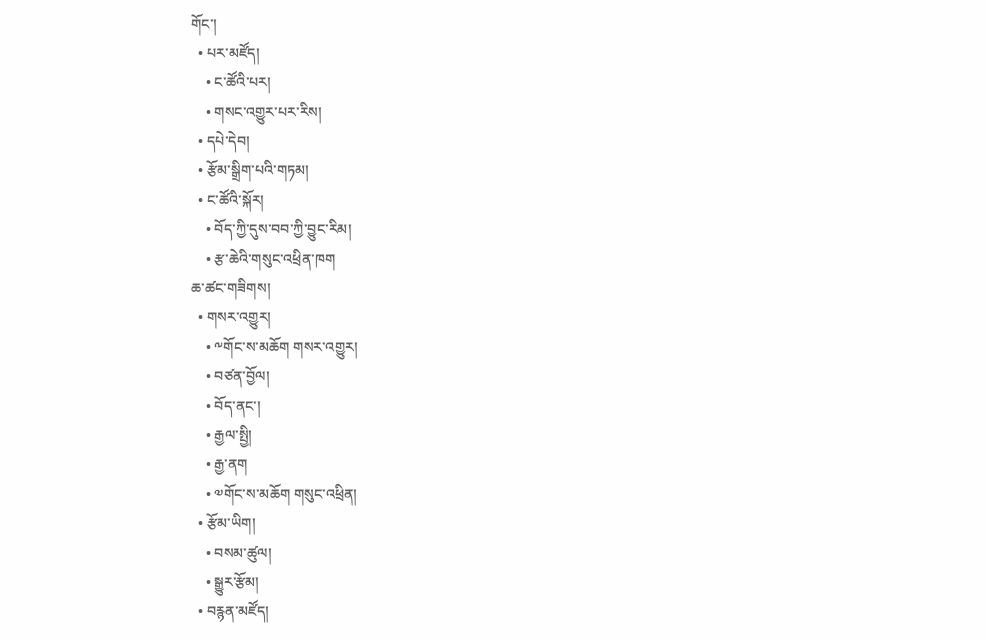གོང་།
  • པར་མཛོད།
    • ང་ཚོའི་པར།
    • གསང་འགྱུར་པར་རིས།
  • དཔེ་དེབ།
  • རྩོམ་སྒྲིག་པའི་གཏམ།
  • ང་ཚོའི་སྐོར།
    • བོད་ཀྱི་དུས་བབ་ཀྱི་བྱུང་རིམ།
    • རྩ་ཆེའི་གསུང་འཕྲིན་ཁག
ཆ་ཚང་གཟིགས།
  • གསར་འགྱུར།
    • ༸གོང་ས་མཆོག གསར་འགྱུར།
    • བཙན་བྱོལ།
    • བོད་ནང་།
    • རྒྱལ་སྤྱི།
    • རྒྱ་ནག
    • ༧གོང་ས་མཆོག གསུང་འཕྲིན།
  • རྩོམ་ཡིག།
    • བསམ་ཚུལ།
    • སྒྱུར་རྩོམ།
  • བརྙན་མཛོད།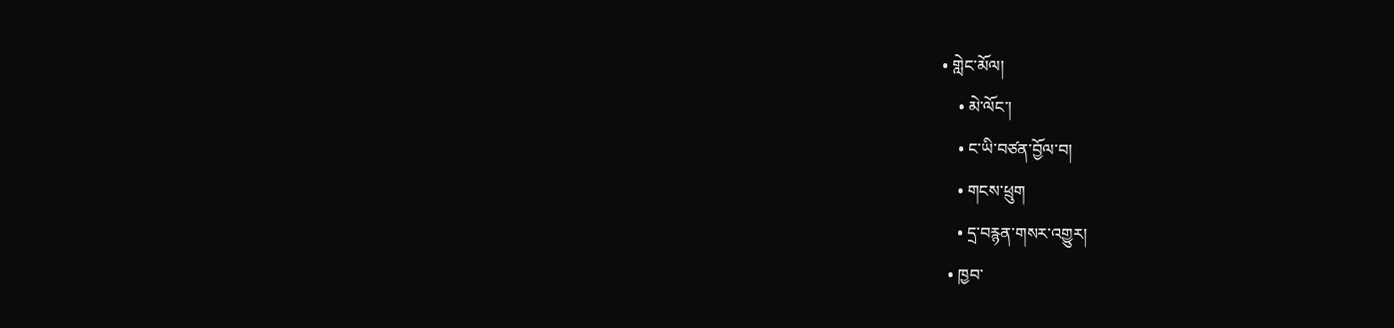• གླེང་མོལ།
    • མེ་ལོང་།
    • ང་ཡི་བཙན་བྱོལ་བ།
    • གངས་ཕྲུག
    • དྲ་བརྙན་གསར་འགྱུར།
  • ཁྱབ་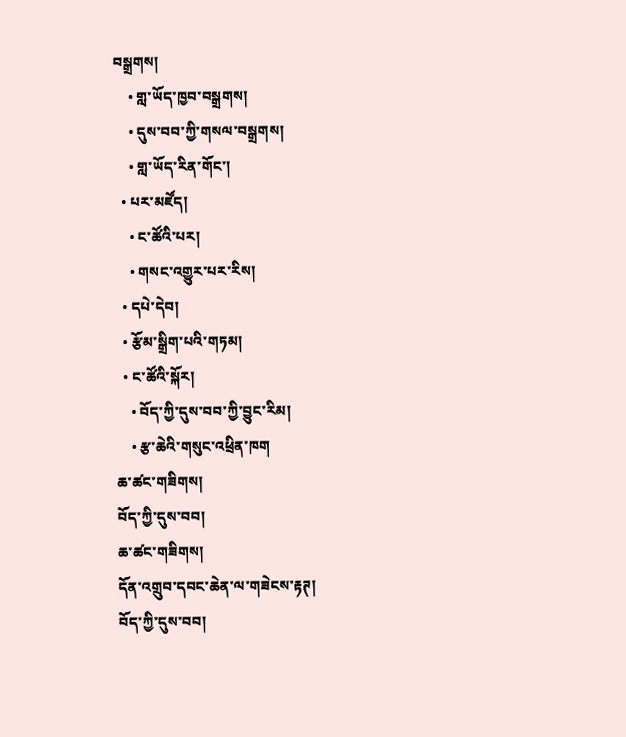བསྒྲགས།
    • གླ་ཡོད་ཁྱབ་བསྒྲགས།
    • དུས་བབ་ཀྱི་གསལ་བསྒྲགས།
    • གླ་ཡོད་རིན་གོང་།
  • པར་མཛོད།
    • ང་ཚོའི་པར།
    • གསང་འགྱུར་པར་རིས།
  • དཔེ་དེབ།
  • རྩོམ་སྒྲིག་པའི་གཏམ།
  • ང་ཚོའི་སྐོར།
    • བོད་ཀྱི་དུས་བབ་ཀྱི་བྱུང་རིམ།
    • རྩ་ཆེའི་གསུང་འཕྲིན་ཁག
ཆ་ཚང་གཟིགས།
བོད་ཀྱི་དུས་བབ།
ཆ་ཚང་གཟིགས།
དོན་འགྲུབ་དབང་ཆེན་ལ་གཟེངས་རྟཊ།
བོད་ཀྱི་དུས་བབ།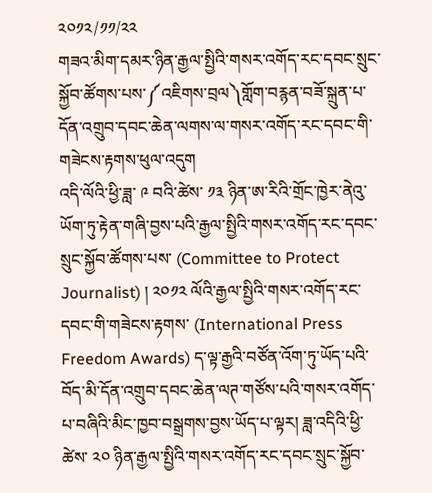༢༠༡༢/༡༡/༢༢
གཟའ་མིག་དམར་ཉིན་རྒྱལ་སྤྱིའི་གསར་འགོད་རང་དབང་སྲུང་སྐྱོབ་ཚོགས་པས་༼འཇིགས་བྲལ༽གློག་བརྙན་བཟོ་སྐྲུན་པ་དོན་འགྲུབ་དབང་ཆེན་ལགས་ལ་གསར་འགོད་རང་དབང་གི་གཟེངས་རྟགས་ཕུལ་འདུག
འདི་ལོའི་ཕྱི་ཟླ་ ༩ བའི་ཚེས་ ༡༣ ཉིན་ཨ་རིའི་གྲོང་ཁྱེར་ནེའུ་ཡོག་ཏུ་རྟེན་གཞི་བྱས་པའི་རྒྱལ་སྤྱིའི་གསར་འགོད་རང་དབང་སྲུང་སྐྱོབ་ཚོགས་པས་ (Committee to Protect Journalist) ། ༢༠༡༢ ལོའི་རྒྱལ་སྤྱིའི་གསར་འགོད་རང་དབང་གི་གཟེངས་རྟགས་ (International Press Freedom Awards) ད་ལྟ་རྒྱའི་བཙོན་འོག་ཏུ་ཡོད་པའི་བོད་མི་དོན་འགྲུབ་དབང་ཆེན་ལཊ་གཙོས་པའི་གསར་འགོད་པ་བཞིའི་མིང་ཁྱབ་བསྒྲགས་བྱས་ཡོད་པ་ལྟར། ཟླ་འདིའི་ཕྱི་ཚེས་ ༢༠ ཉིན་རྒྱལ་སྤྱིའི་གསར་འགོད་རང་དབང་སྲུང་སྐྱོབ་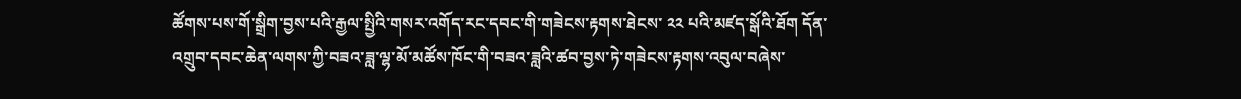ཚོགས་པས་གོ་སྒྲིག་བྱས་པའི་རྒྱལ་སྤྱིའི་གསར་འགོད་རང་དབང་གི་གཟེངས་རྟགས་ཐེངས་ ༢༢ པའི་མཛད་སྒོའི་ཐོག དོན་འགྲུབ་དབང་ཆེན་ལགས་ཀྱི་བཟའ་ཟླ་ལྷ་མོ་མཚོས་ཁོང་གི་བཟའ་ཟླའི་ཚབ་བྱས་ཏེ་གཟེངས་རྟགས་འབུལ་བཞེས་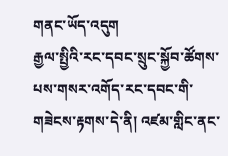གནང་ཡོད་འདུག
རྒྱལ་སྤྱིའི་རང་དབང་སྲུང་སྐྱོབ་ཚོགས་པས་གསར་འགོད་རང་དབང་གི་གཟེངས་རྟགས་དེ་ནི། འཛམ་གླིང་ནང་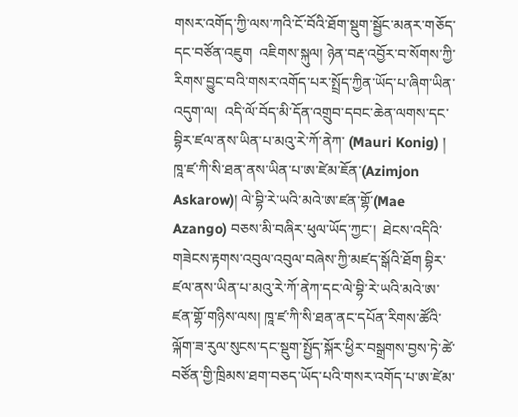གསར་འགོད་ཀྱི་ལས་ཀའི་ངོ་བོའི་ཐོག་སྡུག་སྦྱོང་མནར་གཅོད་དང་བཙོན་འཇུག  འཇིགས་སྐུལ། ཉེན་བརྡ་འབྱོར་བ་སོགས་ཀྱི་རིགས་བྱུང་བའི་གསར་འགོད་པར་སྤྲོད་ཀྱིན་ཡོད་པ་ཞིག་ཡིན་འདུག་ལ།  འདི་ལོ་བོད་མི་དོན་འགྲུབ་དབང་ཆེན་ལགས་དང་བྷིར་ཛལ་ནས་ཡིན་པ་མའུ་རེ་ཀོ་ནེཀ་ (Mauri Konig) ། ཁཱ་ཛ་ཀི་སི་ཐན་ནས་ཡིན་པ་ཨ་ཛེམ་ཇོན་(Azimjon Askarow)། ལེ་བྷི་རེ་ཡའི་མའེ་ཨ་ཛན་གྷོ་(Mae Azango) བཅས་མི་བཞིར་ཕུལ་ཡོད་ཀྱང་།  ཐེངས་འདིའི་གཟེངས་རྟགས་འབུལ་འབུལ་བཞེས་ཀྱི་མཛད་སྒོའི་ཐོག བྷིར་ཛལ་ནས་ཡིན་པ་མའུ་རེ་ཀོ་ནེཀ་དང་ལེ་བྷི་རེ་ཡའི་མའེ་ཨ་ཛན་གྷོ་གཉིས་ལས། ཁཱ་ཛ་ཀི་སི་ཐན་ནང་དཔོན་རིགས་ཚོའི་ལྐོག་ཟ་རུལ་སུངས་དང་སྡུག་སྤྱོད་སྐོར་ཕྱིར་བསྒྲགས་བྱས་ཏེ་ཚེ་བཙོན་གྱི་ཁྲིམས་ཐག་བཅད་ཡོད་པའི་གསར་འགོད་པ་ཨ་ཛེམ་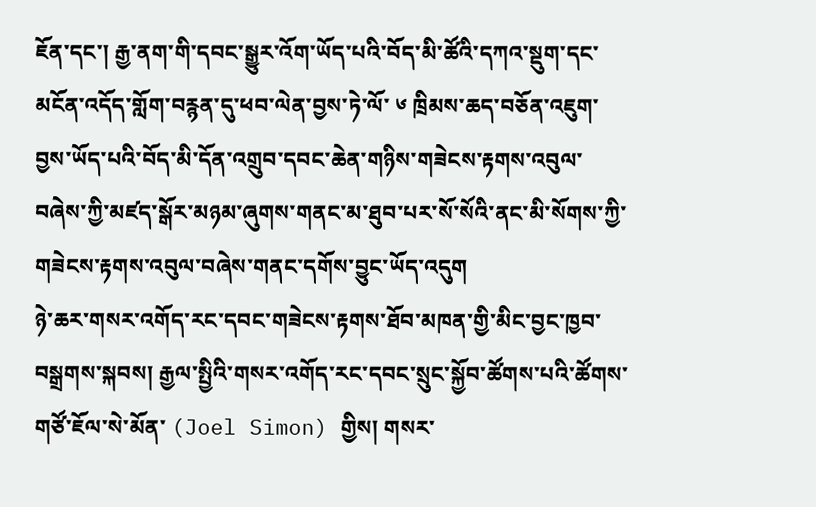ཇོན་དང་། རྒྱ་ནག་གི་དབང་སྒྱུར་འོག་ཡོད་པའི་བོད་མི་ཚོའི་དཀའ་སྡུག་དང་མངོན་འདོད་གློག་བརྙན་དུ་ཕབ་ལེན་བྱས་ཏེ་ལོ་ ༦ ཁྲིམས་ཆད་བཅོན་འཇུག་བྱས་ཡོད་པའི་བོད་མི་དོན་འགྲུབ་དབང་ཆེན་གཉིས་གཟེངས་རྟགས་འབུལ་བཞེས་ཀྱི་མཛད་སྒོར་མཉམ་ཞུགས་གནང་མ་ཐུབ་པར་སོ་སོའི་ནང་མི་སོགས་ཀྱི་གཟེངས་རྟགས་འབུལ་བཞེས་གནང་དགོས་བྱུང་ཡོད་འདུག
ཉེ་ཆར་གསར་འགོད་རང་དབང་གཟེངས་རྟགས་ཐོབ་མཁན་གྱི་མིང་བྱང་ཁྱབ་བསྒྲགས་སྐབས། རྒྱལ་སྤྱིའི་གསར་འགོད་རང་དབང་སྲུང་སྐྱོབ་ཚོགས་པའི་ཚོགས་གཙོ་ཇོལ་སེ་མོན་ (Joel Simon) གྱིས། གསར་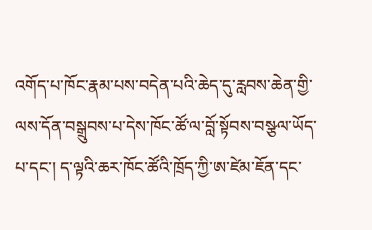འགོད་པ་ཁོང་རྣམ་པས་བདེན་པའི་ཆེད་དུ་རླབས་ཆེན་གྱི་ལས་དོན་བསྒྲུབས་པ་དེས་ཁོང་ཚོ་ལ་བློ་སྟོབས་བསྩལ་ཡོད་པ་དང་། ད་ལྟའི་ཆར་ཁོང་ཚོའི་ཁྲོད་ཀྱི་ཨ་ཛེམ་ཇོན་དང་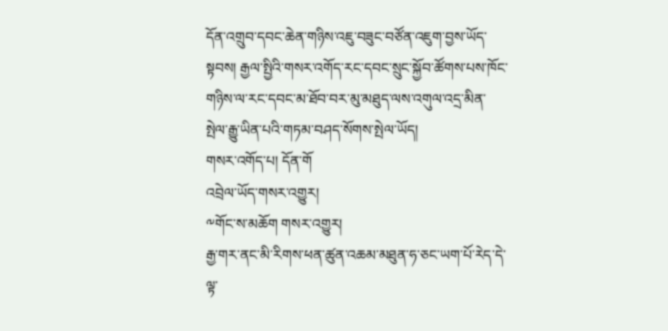དོན་འགྲུབ་དབང་ཆེན་གཉིས་འཇུ་བཟུང་བཙོན་འཇུག་བྱས་ཡོད་སྟབས། རྒྱལ་སྤྱིའི་གསར་འགོད་རང་དབང་སྲུང་སྐྱོབ་ཚོགས་པས་ཁོང་གཉིས་ལ་རང་དབང་མ་ཐོབ་བར་མུ་མཐུད་ལས་འགུལ་འདྲ་མིན་སྤེལ་རྒྱུ་ཡིན་པའི་གཏམ་བཤད་སོགས་སྤེལ་ཡོད།
གསར་འགོད་པ། དོན་གོ
འབྲེལ་ཡོད་གསར་འགྱུར།
༸གོང་ས་མཆོག གསར་འགྱུར།
རྒྱ་གར་ནང་མི་རིགས་ཕན་ཚུན་འཆམ་མཐུན་ཧ་ཅང་ཡག་པོ་རེད་དེ་ལྟ་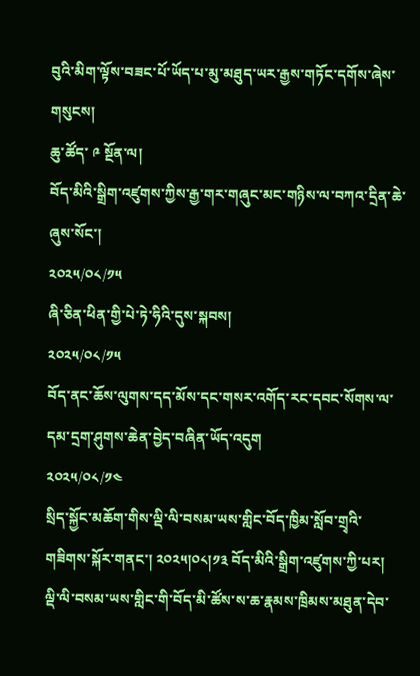བུའི་མིག་ལྟོས་བཟང་པོ་ཡོད་པ་མུ་མཐུད་ཡར་རྒྱས་གཏོང་དགོས་ཞེས་གསུངས།
ཆུ་ཚོད་ ༩ སྔོན་ལ།
བོད་མིའི་སྒྲིག་འཛུགས་ཀྱིས་རྒྱ་གར་གཞུང་མང་གཉིས་ལ་བཀའ་དྲིན་ཆེ་ཞུས་སོང་།
༢༠༢༥/༠༨/༡༥
ཞི་ཅིན་ཕིན་གྱི་པེ་ཏེ་ཧིའི་དུས་སྐབས།
༢༠༢༥/༠༨/༡༥
བོད་ནང་ཆོས་ལུགས་དད་མོས་དང་གསར་འགོད་རང་དབང་སོགས་ལ་དམ་དྲག་ཤུགས་ཆེན་བྱེད་བཞིན་ཡོད་འདུག
༢༠༢༥/༠༨/༡༤
སྲིད་སྐྱོང་མཆོག་གིས་ལྡི་ལི་བསམ་ཡས་གླིང་བོད་ཁྱིམ་སློབ་གྲྭའི་གཟིགས་སྐོར་གནང་། ༢༠༢༥།༠༨།༡༣ བོད་མིའི་སྒྲིག་འཛུགས་ཀྱི་པར།
ལྡི་ལི་བསམ་ཡས་གླིང་གི་བོད་མི་ཚོས་ས་ཆ་རྣམས་ཁྲིམས་མཐུན་དེབ་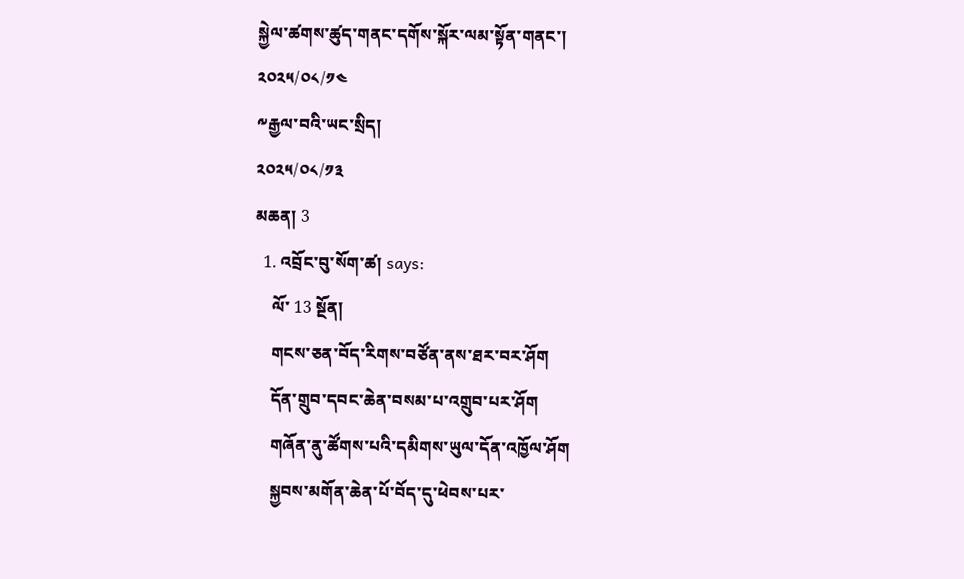སྐྱེལ་ཚགས་ཚུད་གནང་དགོས་སྐོར་ལམ་སྟོན་གནང་།
༢༠༢༥/༠༨/༡༤
༸རྒྱལ་བའི་ཡང་སྲིད།
༢༠༢༥/༠༨/༡༣
མཆན། 3
  1. འབྲོང་བུ་སོག་ཚ། says:
    ལོ་ 13 སྔོན།
    གངས་ཅན་བོད་རིགས་བཙོན་ནས་ཐར་བར་ཤོག
    དོན་གྲུབ་དབང་ཆེན་བསམ་པ་འགྲུབ་པར་ཤོག
    གཞོན་ནུ་ཚོགས་པའི་དམིགས་ཡུལ་དོན་འཁྱོལ་ཤོག
    སྐྱབས་མགོན་ཆེན་པོ་བོད་དུ་ཕེབས་པར་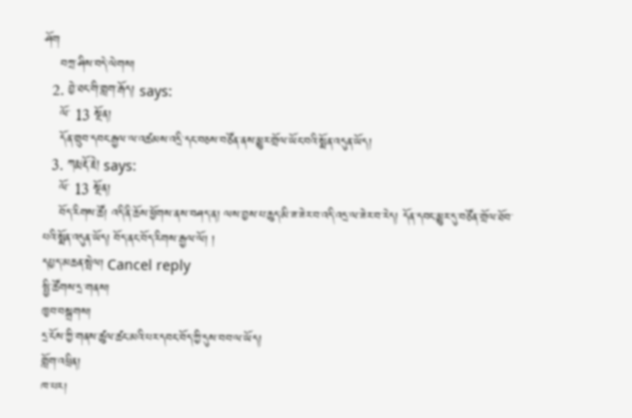ཤོག
    བཀྲ་ཤིས་བདེ་ལེགས།
  2. བྱེ་ཐང་གི་གླག་རྒོད། says:
    ལོ་ 13 སྔོན།
    དོན་གྲུབ་དབང་རྒྱལ་ལ་འཚམས་འདྲི་དང་བཅས་བཙོན་ནས་མྱུར་གྲོལ་ཡོང་བའི་སྨོན་འདུན་ཡོད།
  3. ཀརྨ་རྡོ་རྗེ། says:
    ལོ་ 13 སྔོན།
    བོད་རིགས་ཚོ། འདི་ནི་ཆོས་ཕྱོགས་ནས་བཤད་ན། ལས་བྱས་པ་ཆུད་མི་ཟ་ཟེར་བ་འདི་འདྲ་ལ་ཟེར་བ་རེད། དོན་དབང་མྱུར་དུ་བཙོན་གྲོལ་ཐོབ་པའི་སྨོན་འདུན་ཡོད། བོད་ནང་བོད་རིགས་རྒྱལ་ལོ། །
དཔྱད་མཆན་སྤེལ། Cancel reply
སྤྱི་ཚོགས་དྲ་གནས།
ཁྱབ་བསྒྲགས།
དྲ་ངོས་ཀྱི་གནས་ཚུལ་ཚང་མའི་པར་དབང་བོད་ཀྱི་དུས་བབ་ལ་ཡོད།
གློག་འཕྲིན།
ཁ་པར།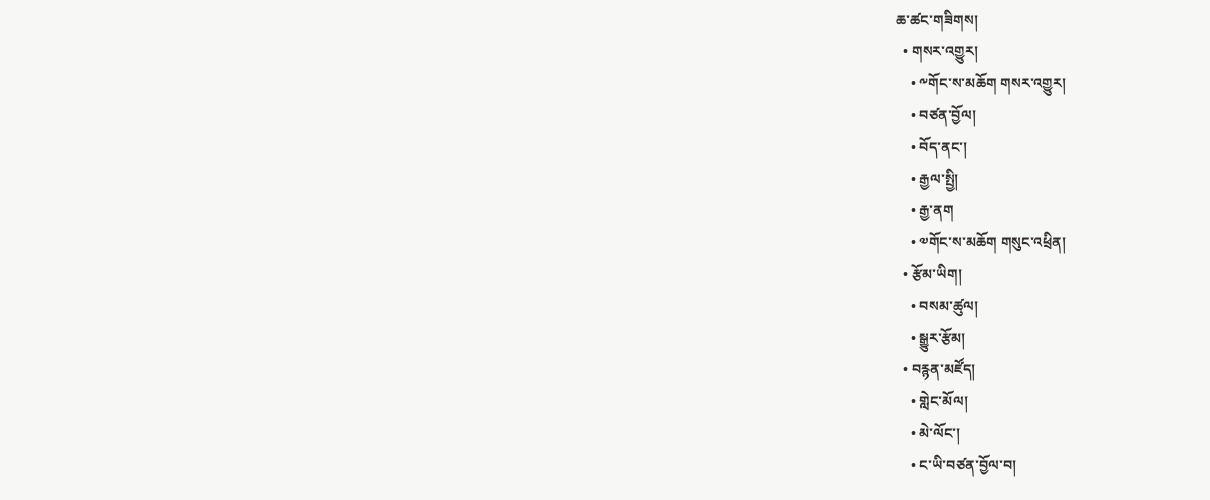ཆ་ཚང་གཟིགས།
  • གསར་འགྱུར།
    • ༸གོང་ས་མཆོག གསར་འགྱུར།
    • བཙན་བྱོལ།
    • བོད་ནང་།
    • རྒྱལ་སྤྱི།
    • རྒྱ་ནག
    • ༧གོང་ས་མཆོག གསུང་འཕྲིན།
  • རྩོམ་ཡིག།
    • བསམ་ཚུལ།
    • སྒྱུར་རྩོམ།
  • བརྙན་མཛོད།
    • གླེང་མོལ།
    • མེ་ལོང་།
    • ང་ཡི་བཙན་བྱོལ་བ།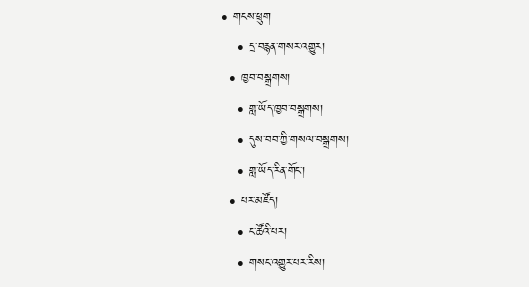• གངས་ཕྲུག
    • དྲ་བརྙན་གསར་འགྱུར།
  • ཁྱབ་བསྒྲགས།
    • གླ་ཡོད་ཁྱབ་བསྒྲགས།
    • དུས་བབ་ཀྱི་གསལ་བསྒྲགས།
    • གླ་ཡོད་རིན་གོང་།
  • པར་མཛོད།
    • ང་ཚོའི་པར།
    • གསང་འགྱུར་པར་རིས།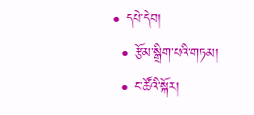• དཔེ་དེབ།
  • རྩོམ་སྒྲིག་པའི་གཏམ།
  • ང་ཚོའི་སྐོར།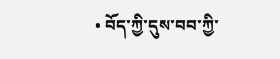• བོད་ཀྱི་དུས་བབ་ཀྱི་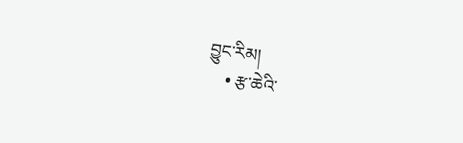བྱུང་རིམ།
    • རྩ་ཆེའི་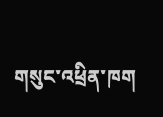གསུང་འཕྲིན་ཁག